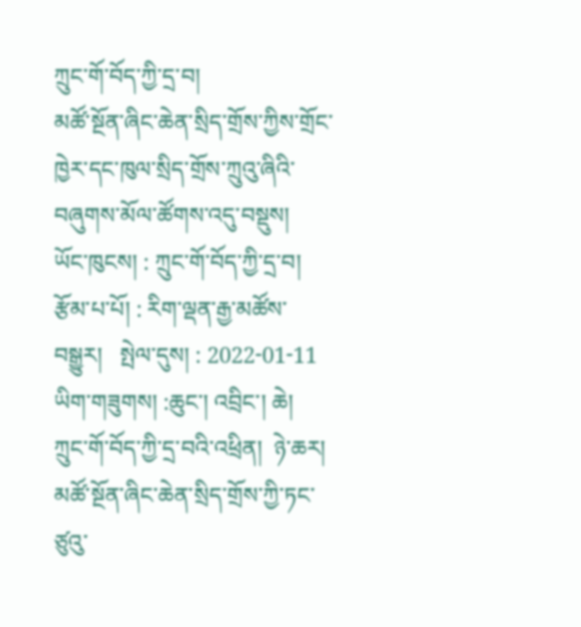ཀྲུང་གོ་བོད་ཀྱི་དྲ་བ།
མཚོ་སྔོན་ཞིང་ཆེན་སྲིད་གྲོས་ཀྱིས་གྲོང་ཁྱེར་དང་ཁུལ་སྲིད་གྲོས་ཀྲུའུ་ཞིའི་བཞུགས་མོལ་ཚོགས་འདུ་བསྡུས།
ཡོང་ཁུངས། : ཀྲུང་གོ་བོད་ཀྱི་དྲ་བ།   རྩོམ་པ་པོ། : རིག་ལྡན་རྒྱ་མཚོས་བསྒྱུར།   སྤེལ་དུས། : 2022-01-11
ཡིག་གཟུགས། :ཆུང་། འབྲིང་། ཆེ།
ཀྲུང་གོ་བོད་ཀྱི་དྲ་བའི་འཕྲིན།  ཉེ་ཆར། མཚོ་སྔོན་ཞིང་ཆེན་སྲིད་གྲོས་ཀྱི་ཏང་ཙུའུ་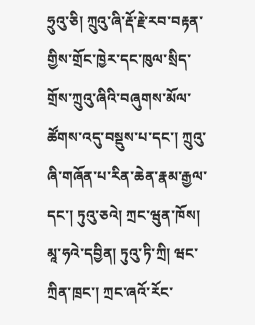ཧྲུའུ་ཅི། ཀྲུའུ་ཞི་རྡོ་རྗེ་རབ་བརྟན་གྱིས་གྲོང་ཁྱེར་དང་ཁུལ་སྲིད་གྲོས་ཀྲུའུ་ཞིའི་བཞུགས་མོལ་ཚོགས་འདུ་བསྡུས་པ་དང་། ཀྲུའུ་ཞི་གཞོན་པ་རིན་ཆེན་རྣམ་རྒྱལ་དང་། ཏུའུ་ཅའེ། ཀྲང་ཝུན་ཁོས། མཱ་ཧའེ་དབྱིན། ཏུའུ་ཏི་ཀྲི། ཝང་ཀྲིན་ཁྲང་། ཀྲང་ཞའོ་རོང་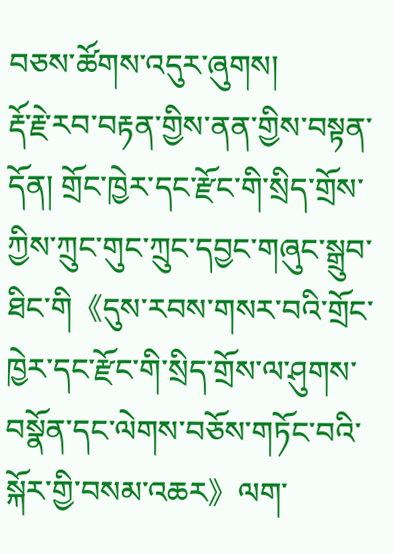བཅས་ཚོགས་འདུར་ཞུགས།
རྡོ་རྗེ་རབ་བརྟན་གྱིས་ནན་གྱིས་བསྟན་དོན། གྲོང་ཁྱེར་དང་རྫོང་གི་སྲིད་གྲོས་ཀྱིས་ཀྲུང་གུང་ཀྲུང་དབྱང་གཞུང་སྒྲུབ་ཐིང་གི《དུས་རབས་གསར་བའི་གྲོང་ཁྱེར་དང་རྫོང་གི་སྲིད་གྲོས་ལ་ཤུགས་བསྣོན་དང་ལེགས་བཅོས་གཏོང་བའི་སྐོར་གྱི་བསམ་འཆར》ལག་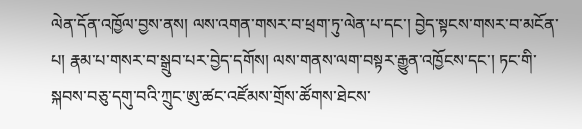ལེན་དོན་འཁྱོལ་བྱས་ནས། ལས་འགན་གསར་བ་ཕྲག་ཏུ་ལེན་པ་དང་། བྱེད་སྟངས་གསར་བ་མངོན་པ། རྣམ་པ་གསར་བ་སྒྲུབ་པར་བྱེད་དགོས། ལས་གནས་ལག་བསྟར་རྒྱུན་འཁྱོངས་དང་། ཏང་གི་སྐབས་བཅུ་དགུ་བའི་ཀྲུང་ཨུ་ཚང་འཛོམས་གྲོས་ཚོགས་ཐེངས་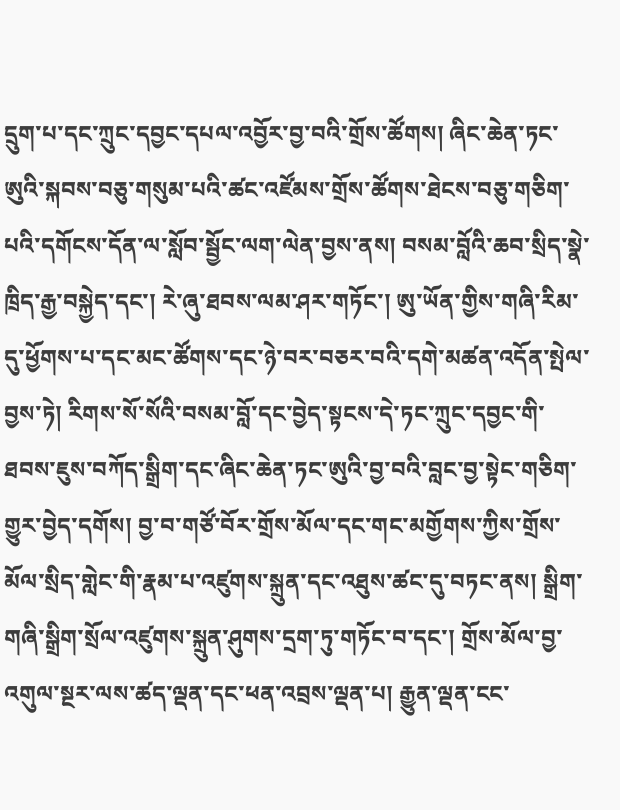དྲུག་པ་དང་ཀྲུང་དབྱང་དཔལ་འབྱོར་བྱ་བའི་གྲོས་ཚོགས། ཞིང་ཆེན་ཏང་ཨུའི་སྐབས་བཅུ་གསུམ་པའི་ཚང་འཛོམས་གྲོས་ཚོགས་ཐེངས་བཅུ་གཅིག་པའི་དགོངས་དོན་ལ་སློབ་སྦྱོང་ལག་ལེན་བྱས་ནས། བསམ་བློའི་ཆབ་སྲིད་སྣེ་ཁྲིད་རྒྱ་བསྐྱེད་དང་། རེ་ཞུ་ཐབས་ལམ་ཤར་གཏོང་། ཨུ་ཡོན་གྱིས་གཞི་རིམ་དུ་ཕྱོགས་པ་དང་མང་ཚོགས་དང་ཉེ་བར་བཅར་བའི་དགེ་མཚན་འདོན་སྤེལ་བྱས་ཏེ། རིགས་སོ་སོའི་བསམ་བློ་དང་བྱེད་སྟངས་དེ་ཏང་ཀྲུང་དབྱང་གི་ཐབས་ཇུས་བཀོད་སྒྲིག་དང་ཞིང་ཆེན་ཏང་ཨུའི་བྱ་བའི་བླང་བྱ་སྟེང་གཅིག་གྱུར་བྱེད་དགོས། བྱ་བ་གཙོ་བོར་གྲོས་མོལ་དང་གང་མགྱོགས་ཀྱིས་གྲོས་མོལ་སྲིད་གླེང་གི་རྣམ་པ་འཛུགས་སྐྲུན་དང་འཐུས་ཚང་དུ་བཏང་ནས། སྒྲིག་གཞི་སྒྲིག་སྲོལ་འཛུགས་སྐྲུན་ཤུགས་དྲག་ཏུ་གཏོང་བ་དང་། གྲོས་མོལ་བྱ་འགུལ་སྔར་ལས་ཚད་ལྡན་དང་ཕན་འབྲས་ལྡན་པ། རྒྱུན་ལྡན་ངང་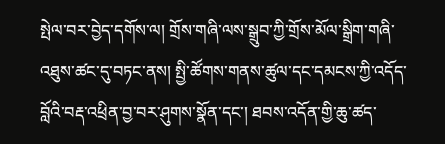སྤེལ་བར་བྱེད་དགོས་ལ། གྲོས་གཞི་ལས་སྒྲུབ་ཀྱི་གྲོས་མོལ་སྒྲིག་གཞི་འཐུས་ཚང་དུ་བཏང་ནས། སྤྱི་ཚོགས་གནས་ཚུལ་དང་དམངས་ཀྱི་འདོད་བློའི་བརྡ་འཕྲིན་བྱ་བར་ཤུགས་སྣོན་དང་། ཐབས་འདོན་གྱི་ཆུ་ཚད་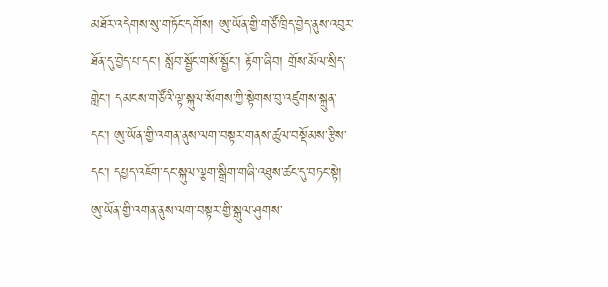མཐོར་འདེགས་སུ་གཏོང་དགོས། ཨུ་ཡོན་གྱི་གཙོ་ཁྲིད་བྱེད་ནུས་འབུར་ཐོན་དུ་བྱེད་པ་དང་། སློབ་སྦྱོང་གསོ་སྦྱོང་། རྟོག་ཞིབ། གྲོས་མོལ་སྲིད་གླེང་། དམངས་གཙོའི་ལྟ་སྐུལ་སོགས་ཀྱི་སྟེགས་བུ་འཛུགས་སྐྲུན་དང་། ཨུ་ཡོན་གྱི་འགན་ནུས་ལག་བསྟར་གནས་ཚུལ་བསྡོམས་རྩིས་དང་། དཔྱད་འཇོག་དང་སྐུལ་ལྕག་སྒྲིག་གཞི་འཐུས་ཚང་དུ་བཏང་སྟེ། ཨུ་ཡོན་གྱི་འགན་ནུས་ལག་བསྟར་གྱི་སྒུལ་ཤུགས་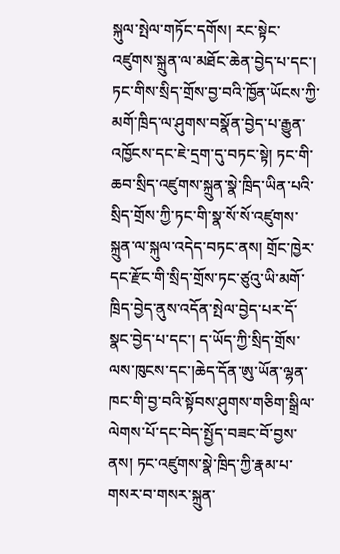སྐུལ་སྤེལ་གཏོང་དགོས། རང་སྟེང་འཛུགས་སྐྲུན་ལ་མཐོང་ཆེན་བྱེད་པ་དང་། ཏང་གིས་སྲིད་གྲོས་བྱ་བའི་ཁྱོན་ཡོངས་ཀྱི་མགོ་ཁྲིད་ལ་ཤུགས་བསྣོན་བྱེད་པ་རྒྱུན་འཁྱོངས་དང་ཇེ་དྲག་དུ་བཏང་སྟེ། ཏང་གི་ཆབ་སྲིད་འཛུགས་སྐྲུན་སྣེ་ཁྲིད་ཡིན་པའི་སྲིད་གྲོས་ཀྱི་ཏང་གི་སྣ་སོ་སོ་འཛུགས་སྐྲུན་ལ་སྐུལ་འདེད་བཏང་ནས། གྲོང་ཁྱེར་དང་རྫོང་གི་སྲིད་གྲོས་ཏང་ཙུའུ་ཡི་མགོ་ཁྲིད་བྱེད་ནུས་འདོན་སྤེལ་བྱེད་པར་དོ་སྣང་བྱེད་པ་དང་། ད་ཡོད་ཀྱི་སྲིད་གྲོས་ལས་ཁུངས་དང་།ཆེད་དོན་ཨུ་ཡོན་ལྷན་ཁང་གི་བྱ་བའི་སྟོབས་ཤུགས་གཅིག་སྒྲིལ་ལེགས་པོ་དང་བེད་སྤྱོད་བཟང་བོ་བྱས་ནས། ཏང་འཛུགས་སྣེ་ཁྲིད་ཀྱི་རྣམ་པ་གསར་བ་གསར་སྐྲུན་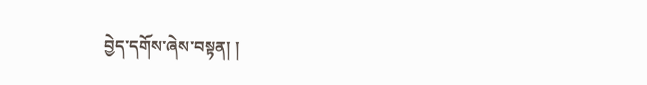བྱེད་དགོས་ཞེས་བསྟན། །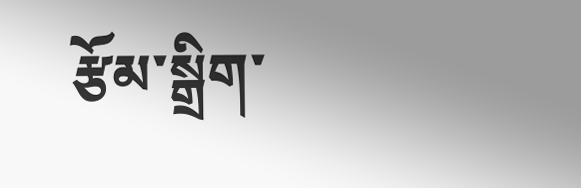རྩོམ་སྒྲིག་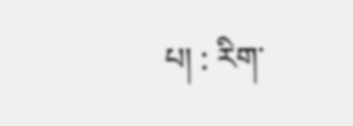པ། : རིག་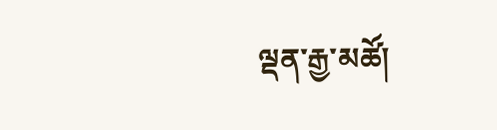ལྡན་རྒྱ་མཚོ།